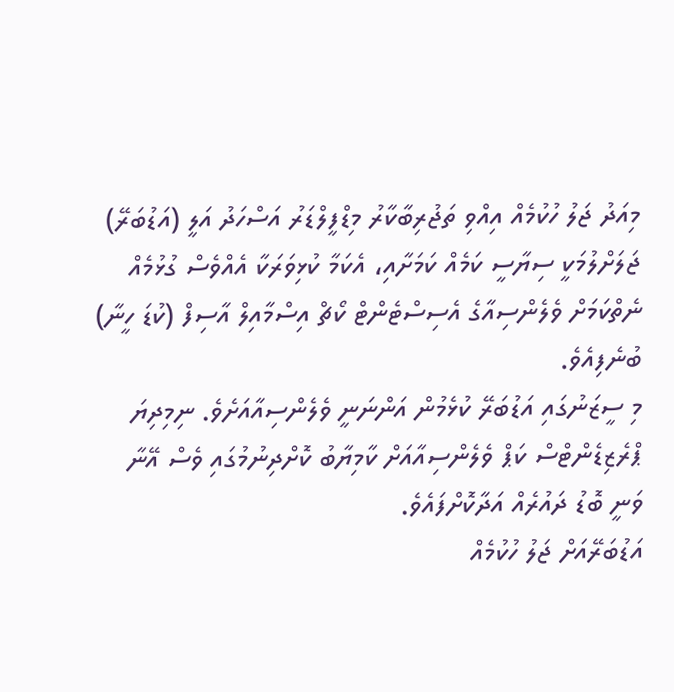މިއަދު ޖަލު ހުކުމެއް އިއްވި ތަޖުރިބާކާރު މިޑްފީލްޑަރު އަސްހަދު އަލީ (އަޑުބަރޭ) ޖަލަށްލުމަކީ ސިޔާސީ ކަމެއް ކަމަށާއި، އެކަމާ ކުޅިވަރަކާ އެއްވެސް ގުޅުމެއް ނެތްކަމަށް ވެލެންސިއާގެ އެސިސްޓެންޓް ކޯޗް އިސްމާއިލް އާސިފް (ކުޑަ ހީނާ) ބުނެފިއެވެ.
މި ސީޒަނުގައި އަޑުބަރޭ ކުޅެމުން އަންނަނީ ވެލެންސިއާއަށެވެ. ނިމިދިޔަ ޕްރެޒިޑެންޓްސް ކަޕް ވެލެންސިއާއަށް ކާމިޔާބު ކޮށްދިނުމުގައި ވެސް އޭނާ ވަނީ ބޮޑު ދައުރެއް އަދާކޮށްފައެވެ.
އަޑުބަރޭއަށް ޖަލު ހުކުމެއް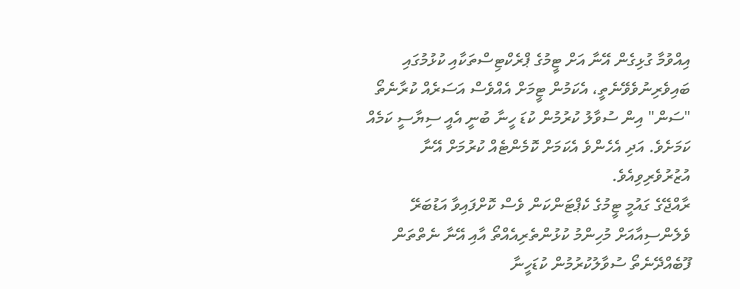އިއްވުމާ ގުޅިގެން އޭނާ އަށް ޓީމުގެ ޕްރެކްޓިސްތަކާއި ކުޅުމުގައި ބައިވެރިނުވެވޭނެތީ، އެކަމުން ޓީމަށް އެއްވެސް އަސަރެއް ކުރާނެތޯ "ސަން" އިން ސުވާލު ކުރުމުން ކުޑަ ހީނާ ބުނީ އެއީ ސިޔާސީ ކަމެއް ކަމަށެވެ. އަދި އެހެންވެ އެކަމަށް ކޮމެންޓެއް ކުރުމަށް އޭނާ އުޒުރުވެރިވިއެވެ.
ރާއްޖޭގެ ގައުމީ ޓީމުގެ ކެޕްޓަންކަން ވެސް ކޮށްފައިވާ އަޑުބަރޭ ވެލެންސިއާއަށް މުހިންމު ކުޅުންތެރިއެއްތޯ އާއި އޭނާ ނެތްތަން ފޫބެއްދޭނެތޯ ސުވާލުކުރުމުން ކުޑަހީނާ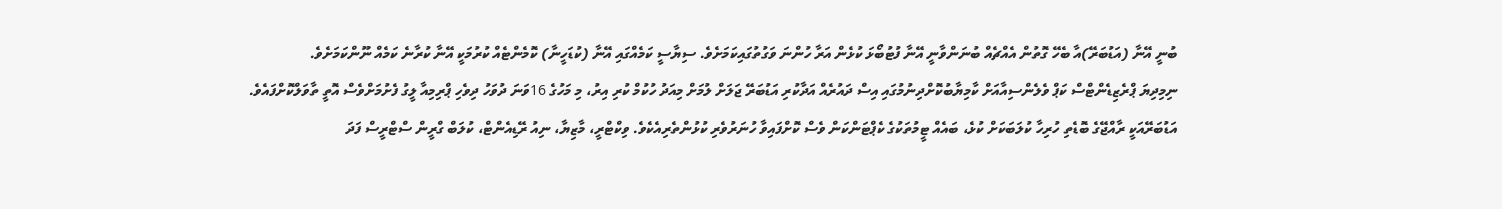ބުނީ އޭނާ (އަޑުބަރޭ)އާ ބެހޭ ގޮތުން އެއްޗެއް ބުނަންވާނީ އޭނާ ފުޓުބޯޅަ ކުޅެން އަރާ ހުންނަ ވަގުތުގައިކަމަށެވެ. ސިޔާސީ ކަމެއްގައި އޭނާ (ކުޑަހީނާ) ކޮމެންޓެއް ކުރުމަކީ އޭނާ ކުރާނެ ކަމެއް ނޫންކަމަށެވެ.
ނިމިދިޔަ ޕްރެޒިޑެންޓްސް ކަޕް ވެލެންސިއާއަށް ކާމިޔާބުކޮށްދިނުމުގައި އިސް ދައުރެއް އަދާކުރި އަޑުބަރޭ ޖަލަށް ލުމަށް މިއަދު ހުކުމް ކުރި އިރު، މި މަހުގެ 16ވަނަ ދުވަހު ދިވެހި ޕްރިމިއާ ލީގު ފެށުމަށްވެސް އޮތީ ތާވަލްކޮށްފައެވެ.
އަޑުބަރޭއަކީ ރާއްޖޭގެ ބޮޑެތި ހުރިހާ ކުލަބަކަށް ކުޅެ، ބައެއް ޓީމުތަކުގެ ކެޕްޓަންކަން ވެސް ކޮށްފައިވާ ހުނަރުވެރި ކުޅުންތެރިއެކެވެ. ވިކްޓްރީ، މާޒިޔާ، ނިއު ރޭޑިއެންޓް، ކުލަބް ގްރީން ސްޓްރީސް ފަދަ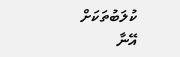ކުލަބުތަކަށް އޭނާ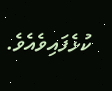ކުޅެފައިވެއެވެ.